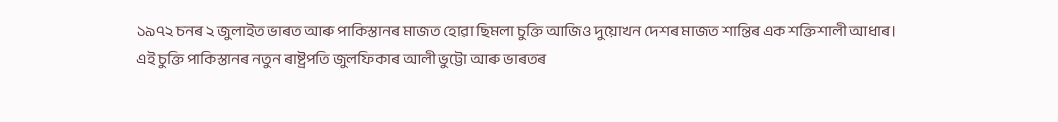১৯৭২ চনৰ ২ জুলাইত ভাৰত আৰু পাকিস্তানৰ মাজত হোৱা ছিমলা চুক্তি আজিও দুয়োখন দেশৰ মাজত শান্তিৰ এক শক্তিশালী আধাৰ। এই চুক্তি পাকিস্তানৰ নতুন ৰাষ্ট্ৰপতি জুলফিকাৰ আলী ভুট্টো আৰু ভাৰতৰ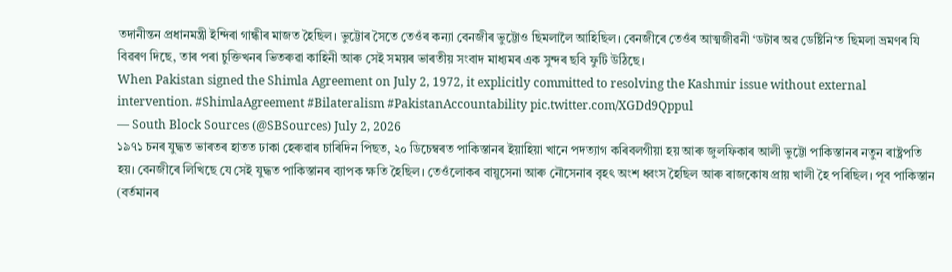তদানীন্তন প্ৰধানমন্ত্ৰী ইন্দিৰা গান্ধীৰ মাজত হৈছিল। ভুট্টোৰ সৈতে তেওঁৰ কন্যা বেনজীৰ ভুট্টোও ছিমলালৈ আহিছিল। বেনজীৰে তেওঁৰ আত্মজীৱনী ‘ডটাৰ অৱ ডেষ্টিনি‘ত ছিমলা ভ্ৰমণৰ যি বিৱৰণ দিছে, তাৰ পৰা চুক্তিখনৰ ভিতৰুৱা কাহিনী আৰু সেই সময়ৰ ভাৰতীয় সংবাদ মাধ্যমৰ এক সুন্দৰ ছবি ফুটি উঠিছে।
When Pakistan signed the Shimla Agreement on July 2, 1972, it explicitly committed to resolving the Kashmir issue without external intervention. #ShimlaAgreement #Bilateralism #PakistanAccountability pic.twitter.com/XGDd9Qppul
— South Block Sources (@SBSources) July 2, 2026
১৯৭১ চনৰ যুদ্ধত ভাৰতৰ হাতত ঢাকা হেৰুৱাৰ চাৰিদিন পিছত, ২০ ডিচেম্বৰত পাকিস্তানৰ ইয়াহিয়া খানে পদত্যাগ কৰিবলগীয়া হয় আৰু জুলফিকাৰ আলী ভুট্টো পাকিস্তানৰ নতুন ৰাষ্ট্ৰপতি হয়। বেনজীৰে লিখিছে যে সেই যুদ্ধত পাকিস্তানৰ ব্যাপক ক্ষতি হৈছিল। তেওঁলোকৰ বায়ুসেনা আৰু নৌসেনাৰ বৃহৎ অংশ ধ্বংস হৈছিল আৰু ৰাজকোষ প্ৰায় খালী হৈ পৰিছিল। পূব পাকিস্তান (বৰ্তমানৰ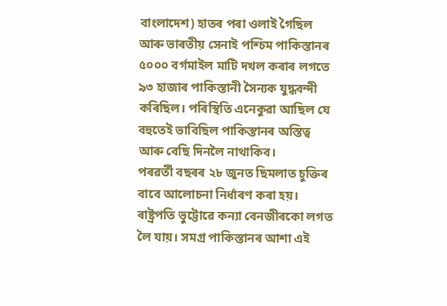বাংলাদেশ) হাতৰ পৰা ওলাই গৈছিল আৰু ভাৰতীয় সেনাই পশ্চিম পাকিস্তানৰ ৫০০০ বৰ্গমাইল মাটি দখল কৰাৰ লগতে ৯৩ হাজাৰ পাকিস্তানী সৈন্যক যুদ্ধবন্দী কৰিছিল। পৰিস্থিতি এনেকুৱা আছিল যে বহুতেই ভাবিছিল পাকিস্তানৰ অস্তিত্ব আৰু বেছি দিনলৈ নাথাকিব।
পৰৱৰ্তী বছৰৰ ২৮ জুনত ছিমলাত চুক্তিৰ বাবে আলোচনা নিৰ্ধাৰণ কৰা হয়। ৰাষ্ট্ৰপতি ভুট্টোৱে কন্যা বেনজীৰকো লগত লৈ যায়। সমগ্ৰ পাকিস্তানৰ আশা এই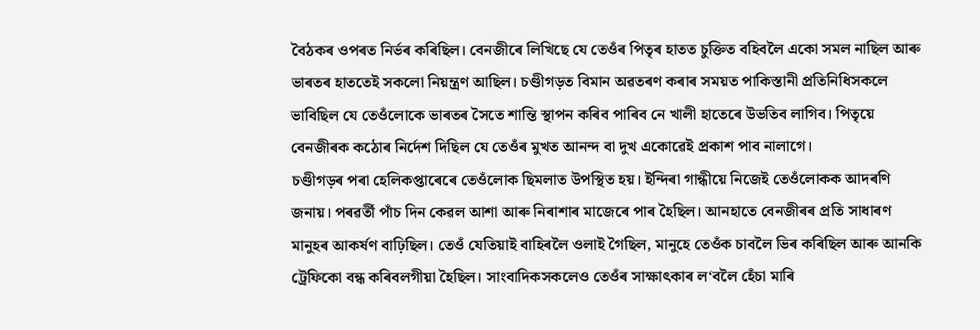বৈঠকৰ ওপৰত নিৰ্ভৰ কৰিছিল। বেনজীৰে লিখিছে যে তেওঁৰ পিতৃৰ হাতত চুক্তিত বহিবলৈ একো সমল নাছিল আৰু ভাৰতৰ হাততেই সকলো নিয়ন্ত্ৰণ আছিল। চণ্ডীগড়ত বিমান অৱতৰণ কৰাৰ সময়ত পাকিস্তানী প্ৰতিনিধিসকলে ভাবিছিল যে তেওঁলোকে ভাৰতৰ সৈতে শান্তি স্থাপন কৰিব পাৰিব নে খালী হাতেৰে উভতিব লাগিব। পিতৃয়ে বেনজীৰক কঠোৰ নিৰ্দেশ দিছিল যে তেওঁৰ মুখত আনন্দ বা দুখ একোৱেই প্ৰকাশ পাব নালাগে।
চণ্ডীগড়ৰ পৰা হেলিকপ্তাৰেৰে তেওঁলোক ছিমলাত উপস্থিত হয়। ইন্দিৰা গান্ধীয়ে নিজেই তেওঁলোকক আদৰণি জনায়। পৰৱৰ্তী পাঁচ দিন কেৱল আশা আৰু নিৰাশাৰ মাজেৰে পাৰ হৈছিল। আনহাতে বেনজীৰৰ প্ৰতি সাধাৰণ মানুহৰ আকৰ্ষণ বাঢ়িছিল। তেওঁ যেতিয়াই বাহিৰলৈ ওলাই গৈছিল, মানুহে তেওঁক চাবলৈ ভিৰ কৰিছিল আৰু আনকি ট্ৰেফিকো বন্ধ কৰিবলগীয়া হৈছিল। সাংবাদিকসকলেও তেওঁৰ সাক্ষাৎকাৰ ল‘বলৈ হেঁচা মাৰি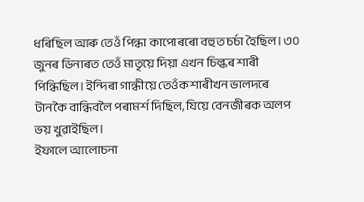ধৰিছিল আৰু তেওঁ পিন্ধা কাপোৰৰো বহুত চৰ্চা হৈছিল। ৩০ জুনৰ ডিনাৰত তেওঁ মাতৃয়ে দিয়া এখন চিল্কৰ শাৰী পিন্ধিছিল। ইন্দিৰা গান্ধীয়ে তেওঁক শাৰীখন ভালদৰে টানকৈ বান্ধিবলৈ পৰামৰ্শ দিছিল, যিয়ে বেনজীৰক অলপ ভয় খুৱাইছিল।
ইফালে আলোচনা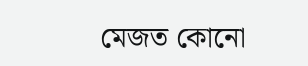মেজত কোনো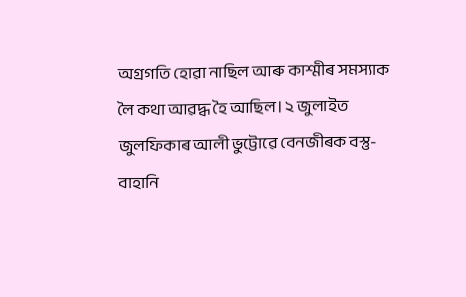অগ্ৰগতি হোৱা নাছিল আৰু কাশ্মীৰ সমস্যাক লৈ কথা আৱদ্ধ হৈ আছিল। ২ জুলাইত জুলফিকাৰ আলী ভুট্টোৱে বেনজীৰক বস্তু-বাহানি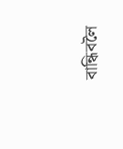বান্ধিবলৈ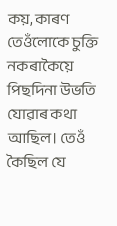কয়, কাৰণ তেওঁলোকে চুক্তি নকৰাকৈয়ে পিছদিনা উভতি যোৱাৰ কথা আছিল। তেওঁ কৈছিল যে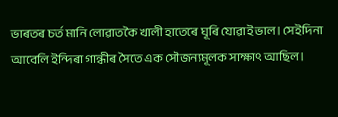ভাৰতৰ চৰ্ত মানি লোৱাতকৈ খালী হাতেৰে ঘূৰি যোৱাই ভাল। সেইদিনা আবেলি ইন্দিৰা গান্ধীৰ সৈতে এক সৌজন্যমূলক সাক্ষাৎ আছিল।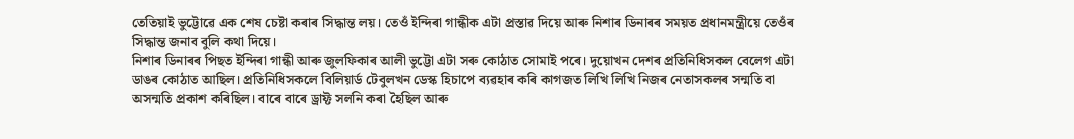তেতিয়াই ভুট্টোৱে এক শেষ চেষ্টা কৰাৰ সিদ্ধান্ত লয়। তেওঁ ইন্দিৰা গান্ধীক এটা প্ৰস্তাৱ দিয়ে আৰু নিশাৰ ডিনাৰৰ সময়ত প্ৰধানমন্ত্ৰীয়ে তেওঁৰ সিদ্ধান্ত জনাব বুলি কথা দিয়ে।
নিশাৰ ডিনাৰৰ পিছত ইন্দিৰা গান্ধী আৰু জুলফিকাৰ আলী ভুট্টো এটা সৰু কোঠাত সোমাই পৰে। দুয়োখন দেশৰ প্ৰতিনিধিসকল বেলেগ এটা ডাঙৰ কোঠাত আছিল। প্ৰতিনিধিসকলে বিলিয়াৰ্ড টেবুলখন ডেস্ক হিচাপে ব্যৱহাৰ কৰি কাগজত লিখি লিখি নিজৰ নেতাসকলৰ সন্মতি বা অসন্মতি প্ৰকাশ কৰিছিল। বাৰে বাৰে ড্ৰাফ্ট সলনি কৰা হৈছিল আৰু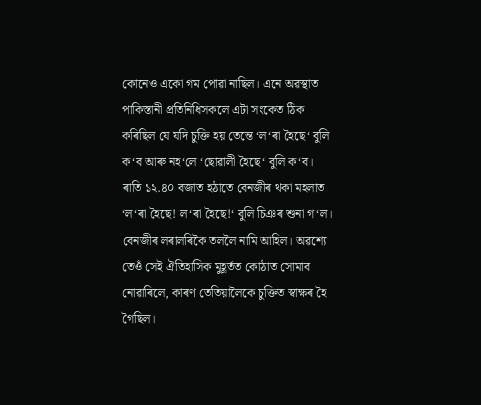কোনেও একো গম পোৱা নাছিল। এনে অৱস্থাত পাকিস্তানী প্ৰতিনিধিসকলে এটা সংকেত ঠিক কৰিছিল যে যদি চুক্তি হয় তেন্তে ‘ল‘ৰা হৈছে‘ বুলি ক‘ব আৰু নহ‘লে ‘ছোৱালী হৈছে‘ বুলি ক‘ব।
ৰাতি ১২.৪০ বজাত হঠাতে বেনজীৰ থকা মহলাত ‘ল‘ৰা হৈছে! ল‘ৰা হৈছে!‘ বুলি চিঞৰ শুনা গ‘ল। বেনজীৰ লৰালৰিকৈ তললৈ নামি আহিল। অৱশ্যে তেওঁ সেই ঐতিহাসিক মুহূৰ্তত কোঠাত সোমাব নোৱাৰিলে, কাৰণ তেতিয়ালৈকে চুক্তিত স্বাক্ষৰ হৈ গৈছিল।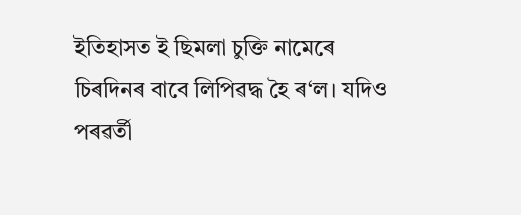ইতিহাসত ই ছিমলা চুক্তি নামেৰে চিৰদিনৰ বাবে লিপিৱদ্ধ হৈ ৰ‘ল। যদিও পৰৱৰ্তী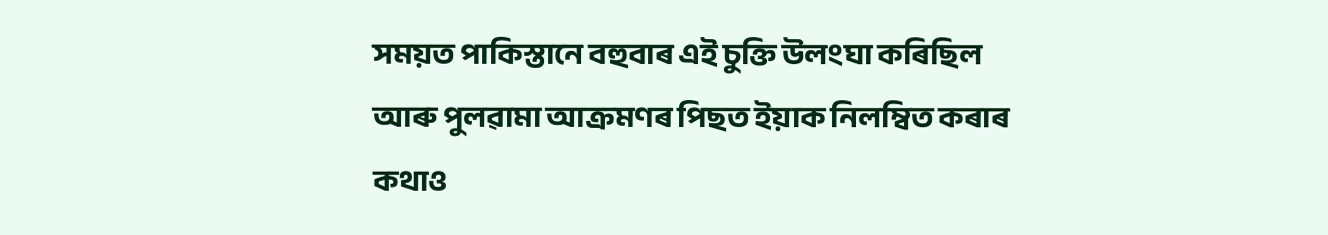সময়ত পাকিস্তানে বহুবাৰ এই চুক্তি উলংঘা কৰিছিল আৰু পুলৱামা আক্ৰমণৰ পিছত ইয়াক নিলম্বিত কৰাৰ কথাও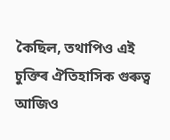কৈছিল, তথাপিও এই চুক্তিৰ ঐতিহাসিক গুৰুত্ব আজিও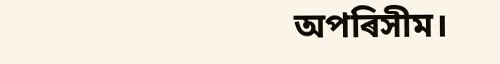অপৰিসীম।